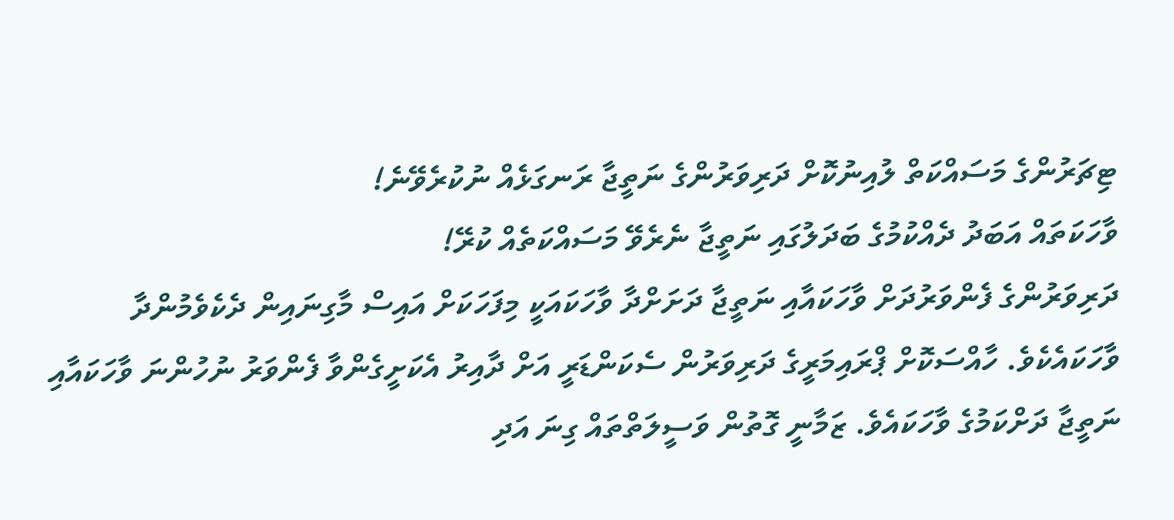ޓިޗަރުންގެ މަސައްކަތް ލުއިނުކޮށް ދަރިވަރުންގެ ނަތީޖާ ރަނގަޅެއް ނުކުރެވޭނެ!
ވާހަކަތައް އަބަދު ދެއްކުމުގެ ބަދަލުގައި ނަތީޖާ ނެރެވޭ މަސައްކަތެއް ކުރޭ!
ދަރިވަރުންގެ ފެންވަރުދަށް ވާހަކައާއި ނަތީޖާ ދަށަށްދާ ވާހަކައަކީ މިފަހަކަށް އައިސް މާގިނައިން ދެކެވެމުންދާ ވާހަކައެކެވެ. ހާއްސަކޮށް ޕްރައިމަރީގެ ދަރިވަރުން ސެކަންޑަރީ އަށް ދާއިރު އެކަށީގެންވާ ފެންވަރު ނުހުންނަ ވާހަކައާއި ނަތީޖާ ދަށްކަމުގެ ވާހަކައެވެ. ޒަމާނީ ގޮތުން ވަސީލަތްތައް ގިނަ އަދި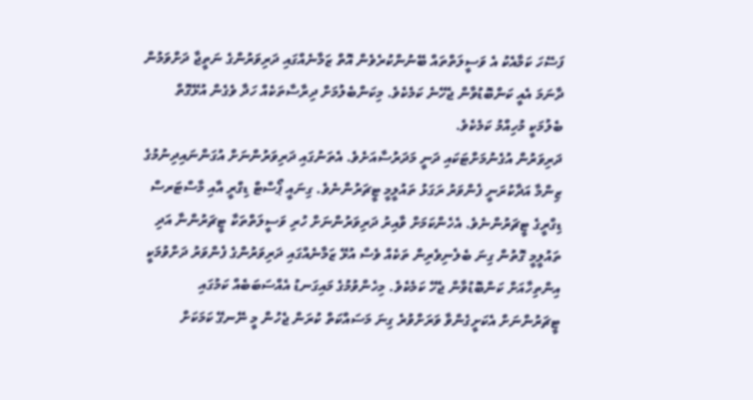ފަސޭހަ ކަމާއެކު އެ ވަސީލަތްތައް ބޭނުންކުރެވެން އޮތް ޒަމާނެއްގައި ދަރިވަރުންގެ ނަތީޖާ ދަށްވަމުން ދާނަމަ އެއީ ކަންބޮޑުވާން ޖެހޭނެ ކަމެކެވެ. މިކަންބެލުމަށް ދިރާސާތަކެއް ހަދާ ވެގެން އުޅޭގޮތް ބެލުމަކީ މުހިއްމު ކަމެކެވެ.
ދަރިވަރުން އުގެނުމަށްޓަކައި ދަނީ މަދަރުސާއަށެވެ. އެތަނުގައި ދަރިވަރުންނަށް އުގަންނައިދިނުމުގެ ޒިންމާ އަދާކުރަނީ ފެންވަރު ރަގަޅު ތައުލީމީ ޓީޗަރުންނެވެ. ގިނައީ ޕޯސްޓް ޑިގްރީ އާއި މާސްޓަރސް ޑިގްރީގެ ޓީޗަރުންނެވެ. އެހެންކަމަށް ވާއިރު ދަރިވަރުންނަށް ހުރި ވަސީލަތްތަކާ ޓީޗަރުންނާ އަދި ތައުލީމީ ގޮތުން ގިނަ ބެލެނިވެރިން ތަކެއް ވެސް އުޅޭ ޒަމާނެއްގައި ދަރިވަރުންގެ ފެންވަރު ދަށްވުމަކީ އިންތިހާއަށް ކަންބޮޑުވާން ޖެހޭ ކަމެކެވެ. މިހެންވުމުގެ މައިގަނޑު އެއްސަބަބެއް ކަމުގައި ޓީޗަރުންނަށް އެކަށީގެންވާ ވަރަށްވުރެ ގިނަ މަސައްކަތް ކުރަން ޖެހުން މީ ނޭނގޭ ކަމަކަށް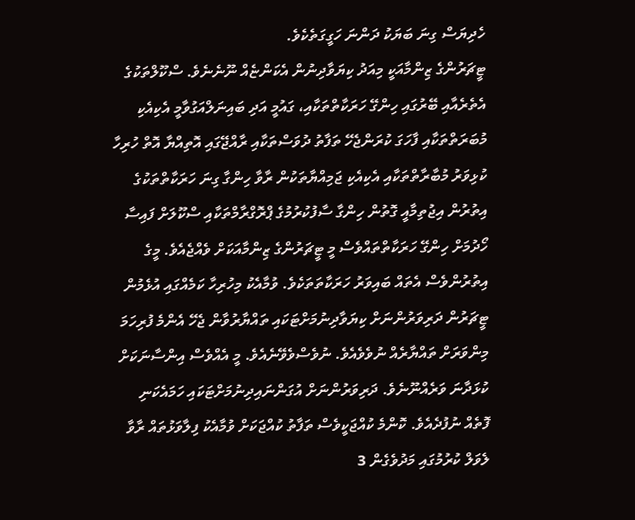ހެދިޔަސް ގިނަ ބަޔަކު ދަންނަ ހަގީގަތެކެވެ.
ޓީޗަރުންގެ ޒިންމާއަކީ މިއަދު ކިޔަވާދިނުން އެކަންޏެއް ނޫނެނެވެ. ސްކޫލްތަކުގެ އެތެރެއާއި ބޭރުގައި ހިންގޭ ހަރަކާތްތަކާއި، ގައުމީ އަދި ބައިނަލްއަގުވާމީ އެކިއެކި މުބަރަތްތަކާއި ފާހަގަ ކުރަންޖެހޭ ތަފާތު ދުވަސްތަކާއި ރާއްޖޭގައި އޮތިއްޔާ އޮތް ހުރިހާ ކުޅިވަރު މުބާރާތްތަކާއި އެކިއެކި ޖަމިއްޔާތަކުން ރާވާ ހިންގާ ގިނަ ހަރަކާތްތަކުގެ އިތުރުން އިޖުތިމާއީ ގޮތުން ހިންގާ ސާފުކުރުމުގެ ޕްރޮގްރާމްތަކާއި ސްކޫލަށް ފައިސާ ހޯދުމަށް ހިންގޭ ހަރަކާތްތައްވެސް މީ ޓީޗަރުންގެ ޒިންމާއަކަށް ވެއްޖެއެވެ. މީގެ އިތުރުންވެސް އެތައް ބައިވަރު ހަރަކާތަތަކެވެ. ވުމާއެކު މިހުރިހާ ކަމެއްގައި އުޅެމުން ޓީޗަރުން ދަރިވަރުންނަށް ކިޔަވާދިނުމަށްޓަކައި ތައްޔާރުވާން ޖެހޭ އެންމެ ފުރިހަމަ މިންވަރަށް ތައްޔާރެއް ނުވެވެއެވެ. ނުވެސްވެވޭނެއެވެ. މީ އެއްވެސް އިންސާނަކަށް ކުޅަދާނަ ވަރެއްނޫނެވެ. ދަރިވަރުންނަށް އުގަންނައިދިނުމަށްޓަކައި ހަމައެކަނި ފޮތެއް ނުފުދެއެވެ. ކޮންމެ ކުއްޖަކީވެސް ތަފާތު ކުއްޖަކަށް ވުމާއެކު ފިލާވަޅުތައް ރާވާ ލެވަލް ކުރުމުގައި މަދުވެގެން 3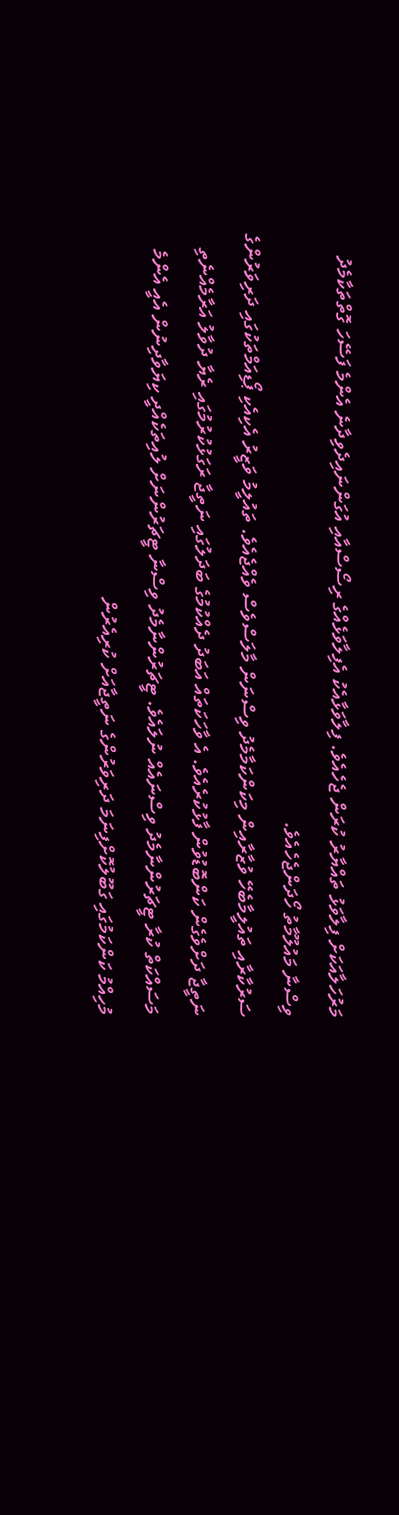މަރުހަލާއަކަށް ފިލާވަޅު ތައްޔާރު ކުރަން ޖެހެއެވެ. ފިލާވަޅާއެކު އެފިލާވަޅެއްގެ ރިސޯސްއާއި އުގަންނައިދެވިދާނެ އެންމެ ފަސޭހަ ގޮތްތަކާމެދު ވިސްނާ މައުލޫމާތު ހޯދަންޖެހެއެވެ.
ސަރުކާރާއި ތައުލީމާބެހޭ ވުޒާރާއިން މިކަންކަމާމެދު ވިސްނަން މާލަސްވެސް ވެއްޖެއެވެ. ތައުލީމު ވަޒީރު އެކިއެކި ޕޯޑިއަމްތަކުގައި ދަރިވަރުންގެ ނަތީޖާ ދަށްވެގެން ކަންބޮޑުވުން ފާޅުކުރެއެވެ. އެ ވާހަކަތައް އަބަދު ދެއްކުމުގެ ބަދަލުގައި ނަތީޖާ ރަގަޅުކުރުމުގައި ރެޔާ ދުވާލު އަރާމެއްނެތި މަސައްކަތް ކުރާ ޓީޗަރުންނާމެދު ވިސްނައެއް ނުލައެވެ. ޓީޗަރުންނާމެދު ވިސްނާ ޓީޗަރުންނަށް ލުއިތަކެއްދީ ކިޔަވާދިނުން އެއީ އެންމެ މުހިއްމު ކަންކަމުގައި ގަބޫލުކޮށްފިނަމަ ދަރިވަރުންގެ ނަތީޖާއަށް ކުރިއެރުން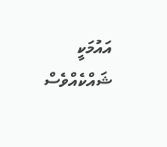އައުމަކީ ޝައްކެއްވެސް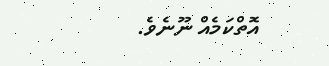އޮތްކަމެއް ނޫނެވެ.